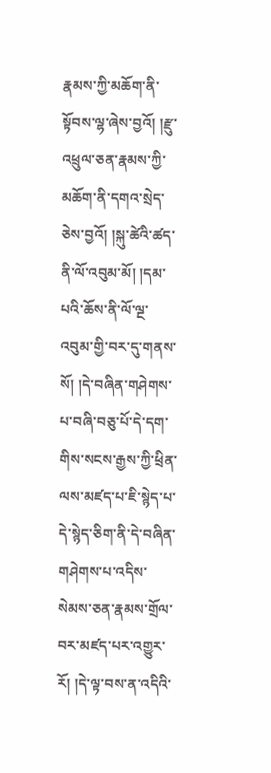རྣམས་ཀྱི་མཆོག་ནི་སྟོབས་ལྷ་ཞེས་བྱའོ། །རྫུ་འཕྲུལ་ཅན་རྣམས་ཀྱི་མཆོག་ནི་དགའ་སྲེད་ཅེས་བྱའོ། །སྐུ་ཚེའི་ཚད་ནི་ལོ་འབུམ་མོ། །དམ་པའི་ཆོས་ནི་ལོ་ལྔ་འབུམ་གྱི་བར་དུ་གནས་སོ། །དེ་བཞིན་གཤེགས་པ་བཞི་བཅུ་པོ་དེ་དག་གིས་སངས་རྒྱས་ཀྱི་ཕྲིན་ལས་མཛད་པ་ཇི་སྙེད་པ་དེ་སྙེད་ཅིག་ནི་དེ་བཞིན་གཤེགས་པ་འདིས་སེམས་ཅན་རྣམས་གྲོལ་བར་མཛད་པར་འགྱུར་རོ། །དེ་ལྟ་བས་ན་འདིའི་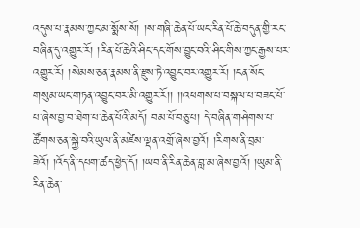འདུས་པ་རྣམས་ཀྱང་མ་སྨོས་སོ། །ས་གཞི་ཆེན་པོ་ཡང་རིན་པོ་ཆེ་བདུན་གྱི་རང་བཞིན་དུ་འགྱུར་རོ། །རིན་པོ་ཆེའི་ཤིང་དང་གོས་བྱུང་བའི་ཤིང་གིས་ཀྱང་རྒྱས་པར་འགྱུར་རོ། །སེམས་ཅན་རྣམས་ནི་རྫུས་ཏེ་འབྱུང་བར་འགྱུར་རོ། །ངན་སོང་གསུམ་ཡང་གཏན་འབྱུང་བར་མི་འགྱུར་རོ།། །།འཕགས་པ་བསྐལ་པ་བཟང་པོ་པ་ཞེས་བྱ་བ་ཐེག་པ་ཆེན་པོའི་མདོ། བམ་པོ་བཅུ་པ། དེ་བཞིན་གཤེགས་པ་ཚོགས་ཅན་སྐྱེ་བའི་ཡུལ་ནི་མཛེས་ལྡན་འགྲོ་ཞེས་བྱའོ། །རིགས་ནི་བྲམ་ཟེའོ། །འོད་ནི་དཔག་ཚད་ཕྱེད་དོ། །ཡབ་ནི་རིན་ཆེན་བླ་མ་ཞེས་བྱའོ། །ཡུམ་ནི་རིན་ཆེན་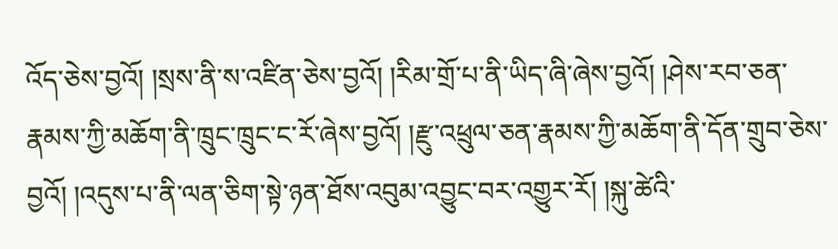འོད་ཅེས་བྱའོ། །སྲས་ནི་ས་འཛིན་ཅེས་བྱའོ། །རིམ་གྲོ་པ་ནི་ཡིད་ཞི་ཞེས་བྱའོ། །ཤེས་རབ་ཅན་རྣམས་ཀྱི་མཆོག་ནི་ཁྲུང་ཁྲུང་ང་རོ་ཞེས་བྱའོ། །རྫུ་འཕྲུལ་ཅན་རྣམས་ཀྱི་མཆོག་ནི་དོན་གྲུབ་ཅེས་བྱའོ། །འདུས་པ་ནི་ལན་ཅིག་སྟེ་ཉན་ཐོས་འབུམ་འབྱུང་བར་འགྱུར་རོ། །སྐུ་ཚེའི་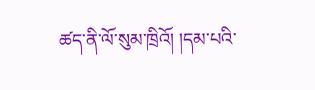ཚད་ནི་ལོ་སུམ་ཁྲིའོ། །དམ་པའི་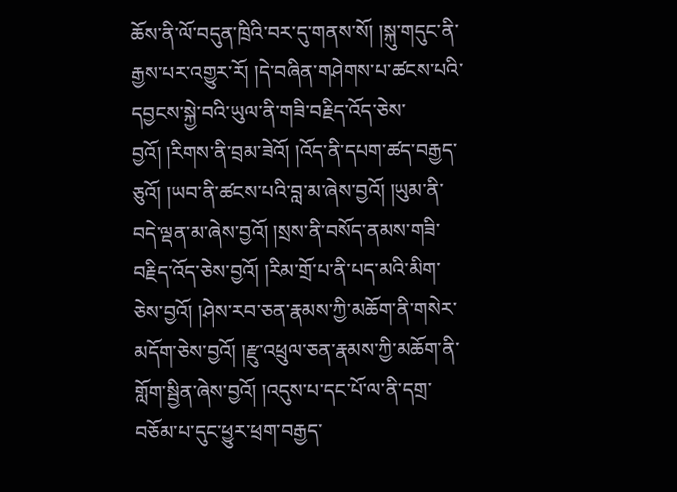ཆོས་ནི་ལོ་བདུན་ཁྲིའི་བར་དུ་གནས་སོ། །སྐུ་གདུང་ནི་རྒྱས་པར་འགྱུར་རོ། །དེ་བཞིན་གཤེགས་པ་ཚངས་པའི་དབྱངས་སྐྱེ་བའི་ཡུལ་ནི་གཟི་བརྗིད་འོད་ཅེས་བྱའོ། །རིགས་ནི་བྲམ་ཟེའོ། །འོད་ནི་དཔག་ཚད་བརྒྱད་ཅུའོ། །ཡབ་ནི་ཚངས་པའི་བླ་མ་ཞེས་བྱའོ། །ཡུམ་ནི་བདེ་ལྡན་མ་ཞེས་བྱའོ། །སྲས་ནི་བསོད་ནམས་གཟི་བརྗིད་འོད་ཅེས་བྱའོ། །རིམ་གྲོ་པ་ནི་པད་མའི་མིག་ཅེས་བྱའོ། །ཤེས་རབ་ཅན་རྣམས་ཀྱི་མཆོག་ནི་གསེར་མདོག་ཅེས་བྱའོ། །རྫུ་འཕྲུལ་ཅན་རྣམས་ཀྱི་མཆོག་ནི་གློག་སྦྱིན་ཞེས་བྱའོ། །འདུས་པ་དང་པོ་ལ་ནི་དགྲ་བཅོམ་པ་དུང་ཕྱུར་ཕྲག་བརྒྱད་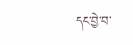དང་བྱེ་བ་